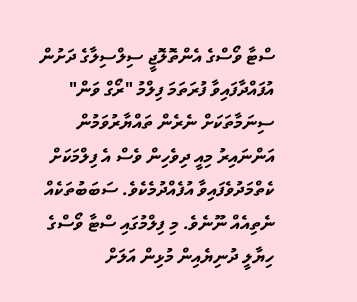ސްޓާ ވޯސްގެ އެންތޮލޮޖީ ސިލްސިލާގެ ދަށުން އުފައްދާފައިވާ ފުރަތަމަ ފިލްމު "ރޯގް ވަން" ސިނަމާތަކަށް ނެރެން ތައްޔާރުވަމުން އަންނައިރު މިއީ ދިވެހިން ވެސް އެ ފިލްމަކަށް ކެތްމަދުވެފައިވާ އުފެއްދުމެކެވެ. ސަބަބުތަކެއް ނެތިއެއް ނޫނެވެ. މި ފިލްމުގައި ސްޓާ ވޯސްގެ ހިޔާލީ ދުނިޔެއިން މުޅިން އަލަށް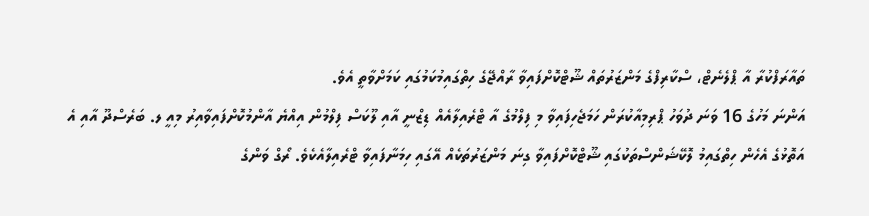ތައާރަފްކުރާ އާ ޕްލެނެޓް، ސްކާރިފްގެ މަންޒަރުތައް ޝޫޓްކޮށްފައިވާ ރާއްޖޭގެ ހިތްގައިމުކަމުގައި ކަމަށްވާތީ އެވެ.
އަންނަ މަހުގެ 16 ވަނަ ދުވަހު ޕްރިމިއާކުރަން ހަމަޖެހިފައިވާ މި ފިލްމުގެ އާ ޓްރެއިލާއެއް ޑިޒްނީ އާއި ލޫކަސް ފިލްމުން އިއްޔެ އާންމުކޮށްފައިވާއިރު މިއީ ލ. ބަރެސްދޫ އާއި އެ އަތޮޅުގެ އެހެން ހިތްގައިމު ލޮކޭޝަންސްތަކުގައި ޝޫޓްކޮށްފައިވާ ގިނަ މަންޒަރުތަކެއް އޭގައި ހިމަނާފައިވާ ޓްރެއިލާއެކެވެ. ރޯގް ވަންގެ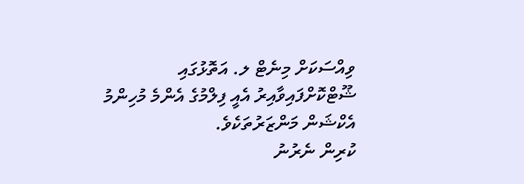ވިއްސަކަށް މިނެޓް ލ. އަތޮޅުގައި ޝޫޓްކޮށްފައިވާއިރު އެއީ ފިލްމުގެ އެންމެ މުހިންމު އެކްޝަން މަންޒަރުތަކެވެ.
ކުރިން ނެރުނު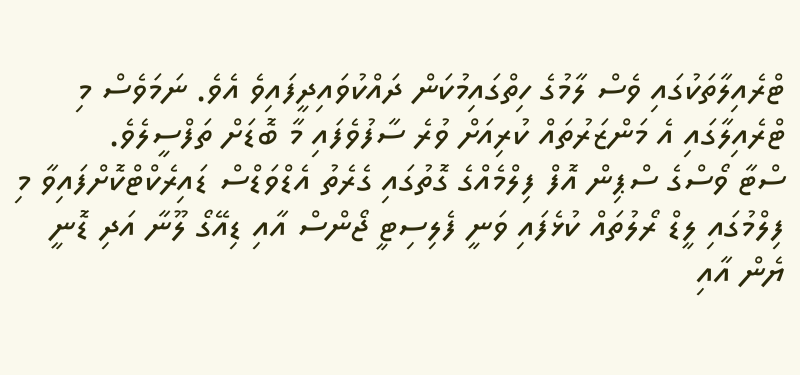ޓްރެއިލާތަކުގައި ވެސް ލާމުގެ ހިތްގައިމުކަން ދައްކުވައިދީފައިވެ އެވެ. ނަމަވެސް މި ޓްރެއިލާގައި އެ މަންޒަރުތައް ކުރިއަށް ވުރެ ސާފުވެފައި މާ ބޮޑަށް ތަފްސީލެވެ.
ސްޓާ ވޯސްގެ ސްޕިން އޮފް ފިލްމެއްގެ ގޮތުގައި ގެރެތު އެޑްވަޑްސް ޑައިރެކްޓްކޮށްފައިވާ މި ފިލްމުގައި ލީޑް ރޯލުތައް ކުޅެފައި ވަނީ ފެލިސިޓީ ޖޯންސް އާއި ޑިއޭގޯ ލޫނާ އަދި ޑޮނީ ޔެން އާއި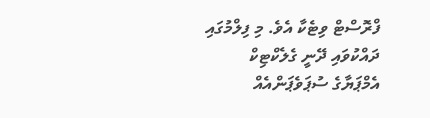ފްރޮސްޓް ވިޓެކާ އެވެ. މި ފިލްމުގައި ދައްކުވައި ދޭނީ ގެލެކްޓިކް އެމްޕަޔާގެ ސުޕަވެޕަންއެއް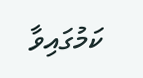ކަމުގައިވާ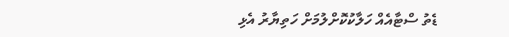ޑެތު ސްޓާއެއް ހަލާކުކޮށްލުމަށް ހަތިޔާރު އެޅި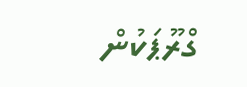ގްރޫޕަކުން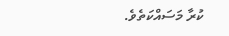ކުރާ މަސައްކަތެވެ.